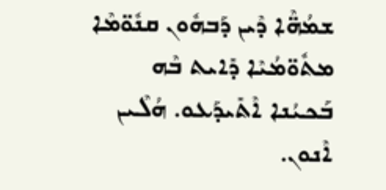ܫܡܳܗ̈ܶܐ ܕܶܝܢ ܕܰܒܗܽܘܢ ܩܢܽܘ̈ܡܶܐ ܡܬܽܘ̈ܡܳܝܶܐ ܕܺܐܝܬ ܒܶܗ ܒܰܟܝܳܢܐ ܐܶܬܺܝܕܰܥܘ. ܗܳܠܶܝܢ ܐܶܢܘܢ.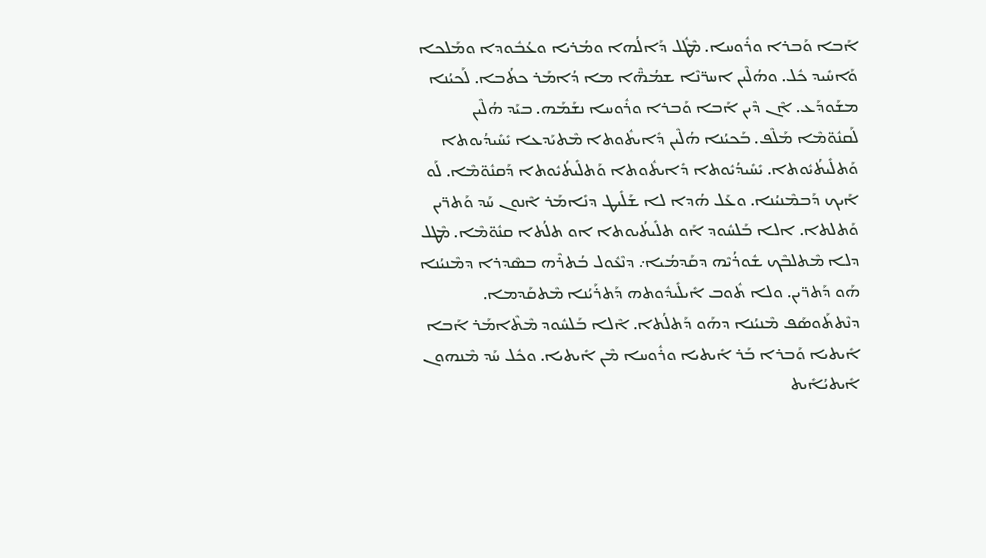ܐܰܒܐ ܘܰܒܪܐ ܘܪܽܘܚܐ. ܡܶܛܽܠ ܕܰܐܠܳܗܐ ܘܡܳܪܝܐ ܘܥܳܒܽܘܕܐ ܘܡܰܠܟܐ ܘܰܐܚܺܝܕ ܟܽܠ. ܘܗܳܠܶܝܢ ܐܚܪ̈ܢܶܐ ܫܡܳܗ̈ܶܐ ܡܐ ܕܳܐܡܰܪ ܟܬܳܒܐ. ܠܰܟܝܳܢܐ ܡܫܰܘܕܰܥ. ܐܶܢ ܕܶܝܢ ܐܰܒܐ ܘܰܒܪܐ ܘܪܽܘܚܐ ܢܫܰܡܰܗ. ܒܝܰܕ ܗܳܠܶܝܢ ܠܰܩܢܽܘ̈ܡܶܐ ܡܰܠܶܦ. ܒܰܟܝܳܢܐ ܗܳܠܶܝܢ ܕܺܐܝܬܽܘܬܐ ܡܶܬܝܰܕܥܐ ܝܺܚܺܝܕܳܝܘܬܐ ܘܰܬܠܺܝܬܳܝܽܘܬܐ. ܝܺܚܺܝܕܳܝܽܘܬܐ ܕܺܐܝܬܽܘܬܐ ܘܰܬܠܺܝܬܳܝܽܘܬܐ ܕܰܩܢܽܘ̈ܡܶܐ. ܠܰܘ ܐܰܝܟ ܕܰܒܡܶܢܝܳܢܐ. ܘܥܰܠ ܗܳܕܐ ܠܐ ܫܰܠܺܝܛ ܕܢܺܐܡܰܪ ܐܶܢܘܢ ܚܰܕ ܘܰܬܪ̈ܝܢ ܘܰܬܠܬܐ. ܐܠܐ ܒܰܠܚܽܘܕ ܐܰܘ ܬܠܺܝܬܳܝܘܬܐ ܐܘ ܬܠܳܬܐ ܩܢܽܘ̈ܡܶܐ. ܡܶܛܠ ܕܠܐ ܡܶܬܠܒܶܟ ܫܽܘܪܳܝܶܗ ܕܩܰܕܡܳܝܐ܇ ܕܢܶܥܽܘܠ ܒܳܬܪܶܗ ܒܣܶܕܪܐ ܕܡܶܢܝܳܢܐ ܗܰܘ ܕܰܬܪ̈ܝܢ. ܘܠܐ ܬܽܘܒ ܐܺܝܠܺܝܕܽܘܬܗ ܕܰܬܪܰܝܳܢܐ ܡܶܬܩܰܕܡܐ. ܕܢܶܬܬܰܘܣܰܦ ܡܶܢܝܳܢܐ ܕܗܰܘ ܕܰܬܠܳܬܐ. ܐܶܠܐ ܒܰܠܚܽܘܕ ܡܶܬܶܐܡܰܪ ܐܰܒܐ ܐܺܝܬܝܐ ܘܰܒܪܐ ܒܰܪ ܐܺܝܬܝܐ ܘܪܽܘܚܐ ܡܶܢ ܐܺܝܬܝܐ. ܘܟܽܠ ܚܰܕ ܡܶܢܗܘܢ ܐܺܝܬܝܳܐܺܝܬ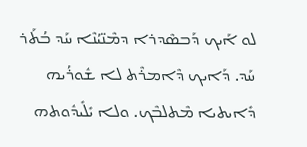ܠܘ ܐܰܝܟ ܕܰܒܣܶܕܪܐ ܕܡܶܢ̈ܝܳܢܶܐ ܚܰܕ ܒܳܬܰܪ ܚܰܕ. ܕܰܐܝܟ ܕܶܐܡܪܶܬ ܠܐ ܫܽܘܪܳܝܗ ܕܺܐܝܬܝܐ ܡܶܬܠܒܶܟ. ܘܠܐ ܝܺܠܺܝܕܽܘܬܗ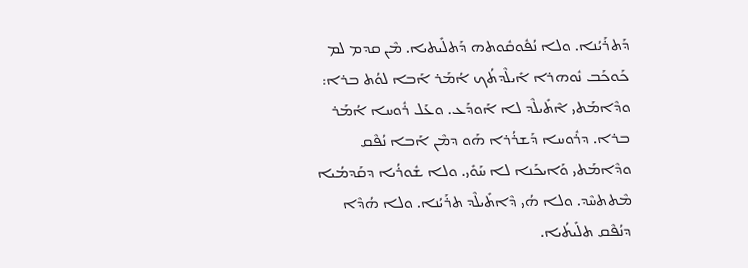ܕܰܬܪܰܝܳܢܐ. ܘܠܐ ܢܳܦܽܘܩܽܘܬܗ ܕܰܬܠܺܝܬܝܐ. ܡܶܢ ܩܕܡ ܠܡ ܟܰܘܟܰܒ ܢܽܘܗܪܐ ܐܺܝܠܶܕܬܳܟ ܐܳܡܰܪ ܐܰܒܐ ܠܘܳܬ ܒܪܐ: ܘܕܶܐܡܰܬܝ ܐܶܬܺܝܠܶܕ ܠܐ ܐܰܘܕܰܥ. ܘܥܰܠ ܪܽܘܚܐ ܐܳܡܰܪ ܒܪܐ. ܕܪܽܘܚܐ ܕܰܫܪܳܪܐ ܗܰܘ ܕܡܶܢ ܐܰܒܐ ܢܳܦܶܩ ܘܕܶܐܡܰܬܝ ܘܰܐܝܟܰܢܐ ܠܐ ܚܰܘܺܝ. ܘܠܐ ܫܽܘܪܳܝܐ ܕܩܰܕܡܳܝܐ ܡܶܬܬܚܶܕ. ܘܠܐ ܗܳܝ ܕܶܐܬܺܝܠܶܕ ܬܪܰܝܳܢܐ. ܘܠܐ ܗܳܕܶܐ ܕܢܳܦܶܩ ܬܠܺܝܬܳܝܐ.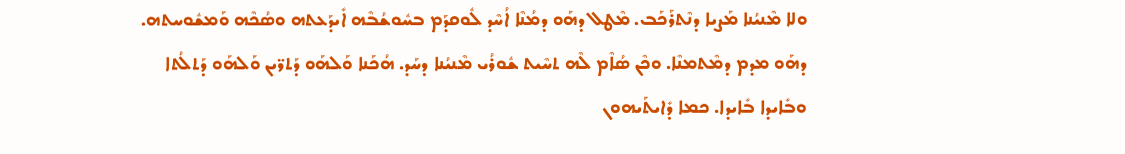ܘܠܐ ܡܶܢܝܳܢܐ ܡܰܨܝܐ ܕܢܶܬܪܰܟܰܒ. ܡܶܛܠ ܕܗܰܘ ܕܡܳܢܶܐ ܐܳܚܶܕ ܠܽܘܩܕܰܡ ܒܚܽܘܫܳܒܶܗ ܐܺܝܕܰܥܬܗ ܘܣܳܟܶܗ ܘܰܡܫܽܘܚܬܗ. ܕܗܰܘ ܡܕܡ ܕܡܶܬܡܢܶܐ. ܘܟܶܢ ܣܳܐܶܡ ܠܶܗ ܬܚܶܝܬ ܫܽܘܪܳܝ ܡܶܢܝܳܢܐ ܕܚܰܕ. ܗܳܟܰܢܐ ܘܰܠܗܰܘ ܕܰܬܪ̈ܝܢ ܘܰܠܗܰܘ ܕܰܬܠܳܬܐ ܘܒܺܐܝܕܐ ܒܺܐܝܕܐ. ܟܡܐ ܕܺܐܝܬܰܝܗܘܢ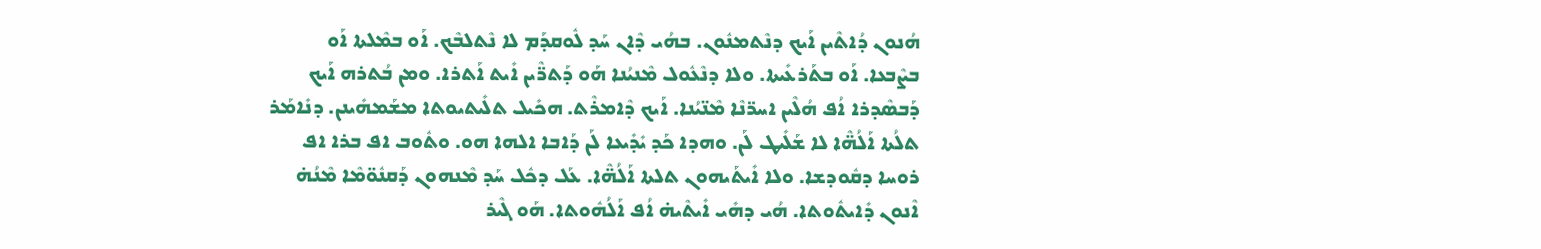ܗܳܢܘܢ ܕܳܐܬܶܝܢ ܐܰܝܟ ܕܢܶܬܡܢܽܘܢ. ܒܗܳܝ ܕܶܐܢ ܚܰܕ ܠܽܘܩܕܰܡ ܠܐ ܢܶܬܠܒܶܟ. ܐܰܘ ܒܡܶܠܬܐ ܐܰܘ ܒܨܶܒܥܐ. ܐܰܘ ܒܬܰܪܥܺܝܬܐ. ܘܠܐ ܕܢܶܥܽܘܠ ܡܶܢܝܳܢܐ ܗܰܘ ܕܰܬܪ̈ܶܝܢ ܐܺܝܬ ܐܰܬܪܐ. ܘܡܢ ܒܳܬܪܗ ܐܰܝܟ ܕܰܒܣܶܕܪܐ ܐܳܦ ܗܳܠܶܝܢ ܐܚܪ̈ܢܶܐ ܡܶܢ̈ܝܳܢܐ. ܐܰܝܟ ܕܶܐܡܪܶܬ. ܗܟܺܝܠ ܬܠܺܝܬܝܘܬܐ ܡܫܰܡܗܺܝܢܢ. ܕܢܺܐܡܰܪ ܬܠܳܬܐ ܐܰܠܳܗ̈ܶܐ ܠܐ ܫܰܠܺܝܛ ܠܰܢ. ܘܗܕܐ ܟܰܕ ܝܺܕܺܝܥܐ ܠܰܢ ܕܰܐܒܐ ܐܠܗܐ ܗܘ. ܘܬܽܘܒ ܐܦ ܒܪܐ ܐܦ ܪܘܚܐ ܕܩܽܘܕܫܐ. ܘܠܐ ܐܺܝܬܰܝܗܘܢ ܬܠܬܐ ܐܰܠܳܗ̈ܶܐ. ܥܰܠ ܕܟܽܠ ܚܰܕ ܡܶܢܗܘܢ ܕܰܩܢܽܘ̈ܡܶܐ ܡܶܢܳܗ̇ ܐܶܢܘܢ ܕܺܐܝܬܽܘܬܐ. ܗܳܝ ܕܗܺܝ ܐܺܝܬܶܝܗ̇ ܐܳܦ ܐܰܠܳܗܽܘܬܐ. ܗܰܘ ܓܶܝܪ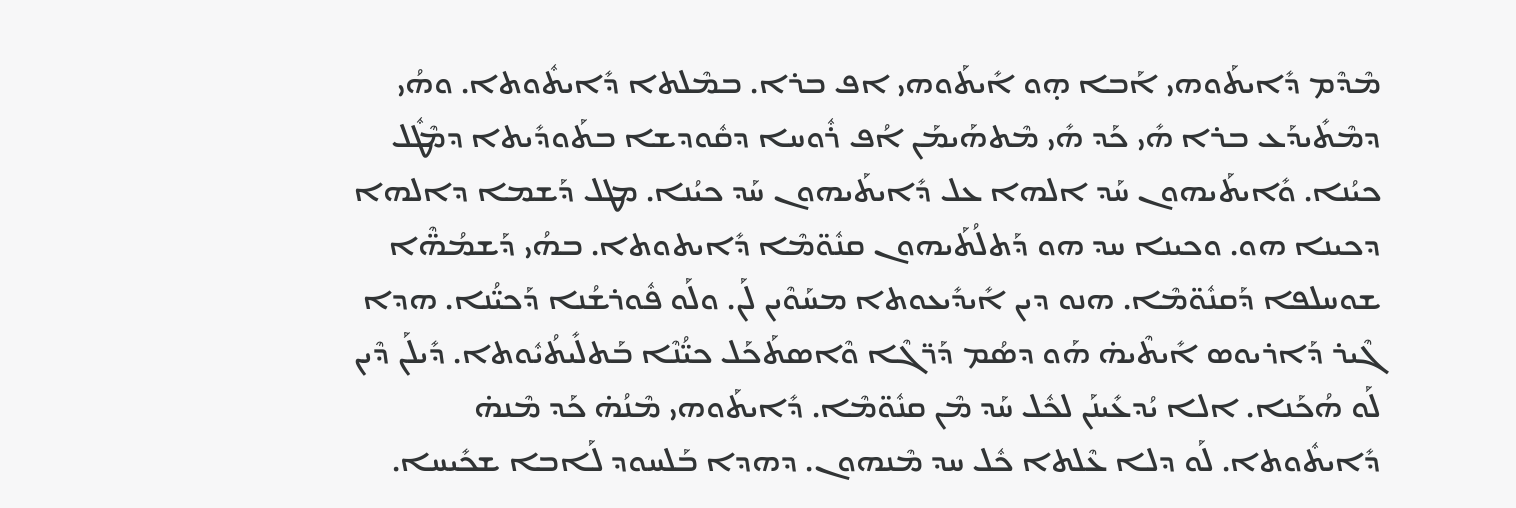ܡܶܕܶܡ ܕܺܐܝܬܰܘܗܝ ܐܰܒܐ ܗ̣ܘ ܐܺܝܬܰܘܗܝ ܐܦ ܒܪܐ. ܒܡܶܠܬܐ ܕܺܐܝܬܽܘܬܐ. ܘܗܳܝ ܕܡܶܬܺܝܕܰܥ ܒܪܐ ܗܺܝ ܟܰܕ ܗܺܝ ܡܶܬܗܰܝܡܰܢ ܐܳܦ ܪܽܘܚܐ ܕܩܽܘܕܫܐ ܒܬܰܘܕܺܝܬܐ ܕܡܶܛܽܠ ܟܝܳܢܐ. ܘܺܐܝܬܰܝܗܘܢ ܚܰܕ ܐܠܗܐ ܥܠ ܕܺܐܝܬܰܝܗܘܢ ܚܰܕ ܟܝܳܢܐ. ܡܛܠ ܕܰܫܡܐ ܕܐܠܗܐ ܕܟܝܢܐ ܗܘ. ܘܟܝܢܐ ܚܕ ܗܘ ܕܰܬܠܳܬܰܝܗܘܢ ܩܢܽܘ̈ܡܶܐ ܕܺܐܝܬܘܬܐ. ܒܗܳܝ ܕܰܫܡܳܗ̈ܶܐ ܫܘܚܠܦܐ ܕܰܩܢܽܘ̈ܡܶܐ. ܗܢܘ ܕܝܢ ܐܺܝܕܺܝܥܘܬܐ ܡܚܰܘܶܝܢ ܠܰܢ. ܘܠܰܘ ܦܽܘܪܫܳܢܐ ܕܰܟܝ̈ܳܢܐ. ܗܕܐ ܓܶܝܪ ܕܰܐܪܝܘܣ ܐܺܝܬܶܝܗ̇ ܗܰܘ ܕܣܳܡ ܕܰܪ̈ܓܶܐ ܘܶܐܣܬܰܟܰܠ ܟܝ̈ܳܢܶܐ ܒܰܬܠܺܝܬܳܝܽܘܬܐ. ܕܺܝܠܰܢ ܕܶܝܢ ܠܰܘ ܗܳܟܰܢܐ. ܐܠܐ ܝܳܕܥܺܝܢܰܢ ܠܟܽܠ ܚܰܕ ܡܶܢ ܩܢܽܘ̈ܡܶܐ. ܕܺܐܝܬܰܘܗܝ ܡܶܢܳܗ̇ ܟܰܕ ܡܶܢܗ̇ ܕܺܐܝܬܽܘܬܐ. ܠܰܘ ܕܠܐ ܥܶܠܬܐ ܟܽܠ ܚܕ ܡܶܢܗܘܢ. ܕܗܕܐ ܒܰܠܚܘܕ ܠܰܐܒܐ ܫܟܺܝܚܐ.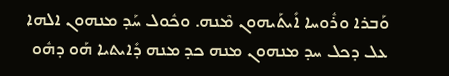ܘܰܒܪܐ ܘܪܽܘܚܐ ܐܺܝܬܰܝܗܘܢ ܡܶܢܗ. ܘܟܽܘܠ ܚܰܕ ܡܢܗܘܢ ܐܠܗܐ ܥܠ ܕܟܠ ܚܕ ܡܢܗܘܢ ܡܢܗ ܟܕ ܡܢܗ ܕܺܐܝܬܝܐ ܗܰܘ ܕܗܽܘ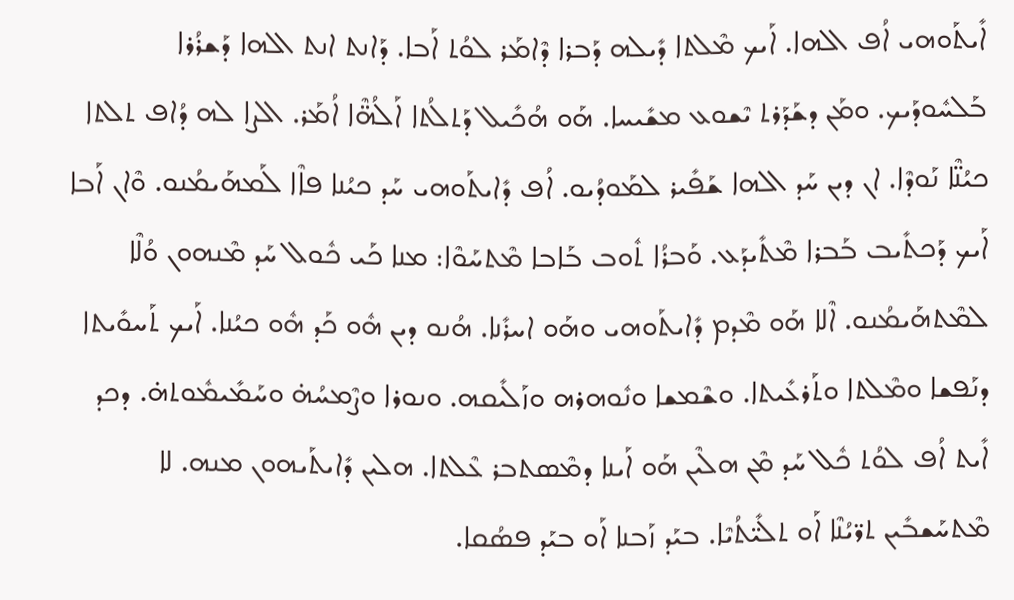ܐܺܝܬܰܘܗܝ ܐܳܦ ܐܠܗܐ. ܐܰܝܟ ܡܶܠܬܐ ܕܺܝܠܗ ܕܰܒܪܐ ܕܶܐܡܰܪ ܠܘܳܬ ܐܰܒܐ. ܕܰܐܢܬ ܐܢܬ ܐܠܗܐ ܕܰܫܪܳܪܐ ܒܰܠܚܽܘܕܰܝܟ. ܘܡܰܢ ܕܫܰܕܰܪܬ ܝܶܫܘܥ ܡܫܺܝܚܐ. ܗܰܘ ܗܳܟܺܝܠ ܕܰܬܠܳܬܐ ܐܰܠܳܗ̈ܶܐ ܐܳܡܰܪ. ܐܠܨܐ ܠܗ ܕܳܐܦ ܬܠܬܐ ܟܝܳܢ̈ܶܐ ܢܰܘܕܶܐ. ܐܢ ܕܝܢ ܚܰܕ ܐܠܗܐ ܫܰܦܺܝܪ ܠܡܰܘܕܳܝܘ. ܐܳܦ ܕܺܐܝܬܰܘܗܝ ܚܰܕ ܟܝܳܢܐ ܦܐܶܐ ܠܰܡܗܰܝܡܳܢܘ. ܘܶܐܢ ܐܰܒܐ ܐܰܝܟ ܕܰܟܬܺܝܒ ܒܰܒܪܐ ܡܶܬܺܝܕܰܥ. ܘܰܒܪܳܐ ܬܽܘܒ ܒܰܐܒܐ ܡܶܬܚܰܘܶܐ: ܡܢܐ ܟܰܝ ܟܽܘܠ ܚܰܕ ܡܶܢܗܘܢ ܘܳܠܶܐ ܠܡܶܬܗܰܝܡܳܢܘ. ܐܶܠܐ ܗܰܘ ܡܶܕܡ ܕܺܐܝܬܰܘܗܝ ܘܗܰܘ ܐܚܪܺܢܐ. ܗܳܢܘ ܕܝܢ ܗܽܘ ܟܰܕ ܗܽܘ ܟܝܳܢܐ. ܐܰܝܟ ܬܰܚܘܺܝܬܐ ܕܢܰܦܫܐ ܘܡܶܠܬܐ ܘܬܰܪܥܺܝܬܐ. ܘܫܶܡܫܐ ܘܢܽܘܗܪܗ ܘܙܰܠܺܝܩܗ. ܘܢܘܪܐ ܘܨܶܡܚܳܗ̇ ܘܚܰܡܺܝܡܽܘܬܗ̇. ܕܟܕ ܐܺܝܬ ܐܳܦ ܠܘܳܬ ܟܽܠ ܚܰܕ ܡܶܢ ܗܠܶܝܢ ܗܰܘ ܐܰܝܢܐ ܕܡܶܣܬܒܪ ܥܶܠܬܐ. ܗܠܝܢ ܕܺܐܝܬܰܝܗܘܢ ܡܢܗ. ܠܐ ܡܶܬܚܰܫܒܺܝܢ ܬܪ̈ܝܳܢܶܐ ܐܰܘ ܬܠܺܝ̈ܬܳܝܶܐ. ܒܝܰܕ ܙܰܒܢܐ ܐܰܘ ܒܝܰܕ ܦܣܳܩܐ.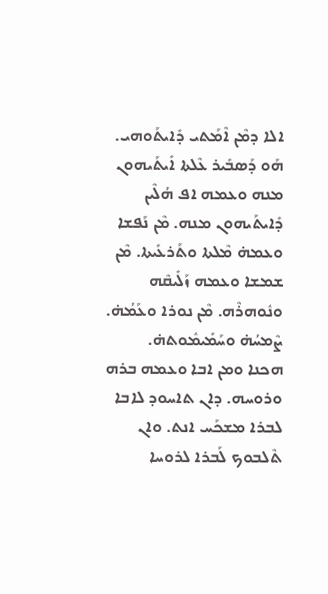ܐܠܐ ܕܡܶܢ ܐܶܡܰܬܝ ܕܺܐܝܬܰܘܗܝ. ܗܰܘ ܕܰܣܒܺܝܪ ܥܶܠܬܐ ܐܺܝܬܰܝܗܘܢ ܡܢܗ ܘܥܡܗ ܐܦ ܗܳܠܶܝܢ ܕܺܐܝܬܰܝܗܘܢ ܡܢܗ. ܡܶܢ ܢܰܦܫܐ ܘܥܡܗ̇ ܡܶܠܬܐ ܘܬܰܪܥܺܝܬܐ. ܡܶܢ ܫܡܫܐ ܘܥܡܗ ܙܰܠܺܝܩܶܗ ܘܢܽܘܗܪܶܗ. ܡܶܢ ܢܘܪܐ ܘܥܰܡܳܗ̇. ܨܶܡܚܳܗ̇ ܘܚܰܡܺܝܡܽܘܬܗ̇.
ܗܟܢܐ ܘܡܢ ܐܒܐ ܘܥܡܗ ܒܪܗ ܘܪܘܚܗ. ܕܐܢ ܬܐܚܘܕ ܠܐܒܐ ܠܒܪܐ ܡܫܟܰܚ ܐܢܬ. ܘܐܢ ܬܶܠܒܘܟ ܠܰܒܪܐ ܠܪܘܚܐ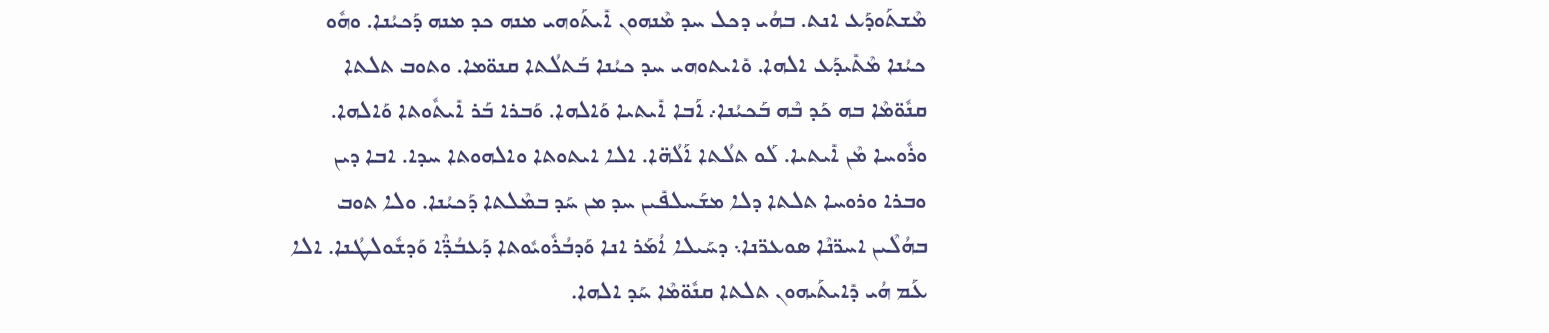ܡܶܫܬܰܘܕܰܥ ܐܢܬ. ܒܗܳܝ ܕܟܠ ܚܕ ܡܶܢܗܘܢ ܐܺܝܬܰܘܗܝ ܡܢܗ ܟܕ ܡܢܗ ܕܰܟܝܳܢܐ. ܘܗܽܘ ܟܝܳܢܐ ܡܶܬܺܝܕܰܥ ܐܠܗܐ. ܘܺܐܝܬܘܗܝ ܚܕ ܟܝܳܢܐ ܒܰܬܠܳܬܐ ܩܢܘ̈ܡܐ. ܘܬܘܒ ܬܠܬܐ ܩܢܽܘ̈ܡܶܐ ܒܗ ܟܰܕ ܒܶܗ ܒܰܟܝܳܢܐ܇ ܐܰܒܐ ܐܺܝܬܝܐ ܘܰܐܠܗܐ. ܘܰܒܪܐ ܒܰܪ ܐܺܝܬܽܘܬܐ ܘܰܐܠܗܐ. ܘܪܽܘܚܐ ܡܶܢ ܐܺܝܬܝܐ. ܠܰܘ ܬܠܳܬܐ ܐܰܠܳܗ̈ܐ. ܐܠܐ ܐܝܬܘܬܐ ܘܐܠܗܘܬܐ ܚܕܐ. ܐܒܐ ܕܝܢ ܘܒܪܐ ܘܪܘܚܐ ܬܠܬܐ ܕܠܐ ܡܫܰܚܠܦܺܝܢ ܚܕ ܡܢ ܚܰܕ ܒܡܶܠܬܐ ܕܰܟܝܳܢܐ. ܘܠܐ ܬܘܒ ܒܗܳܠܶܝܢ ܐܚܪ̈ܢܶܐ ܣܘܥܪ̈ܢܐ܆ ܕܚܰܝܠܐ ܐܳܡܰܪ ܐܢܐ ܘܰܕܒܳܪܽܘܝܽܘܬܐ ܕܰܥܒܳܕ̈ܶܐ ܘܰܕܫܽܘܠܛܳܢܐ. ܐܠܐ ܥܰܡ ܗܳܝ ܕܺܐܝܬܰܝܗܘܢ ܬܠܬܐ ܩܢܽܘ̈ܡܶܐ ܚܰܕ ܐܠܗܐ.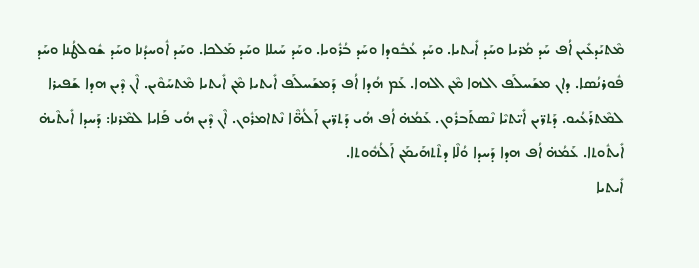ܡܶܬܝܰܕܥܺܝܢ ܐܳܦ ܚܰܕ ܡܳܪܝܐ ܘܚܰܕ ܐܺܝܬܝܐ. ܘܚܰܕ ܥܳܒܽܘܕܐ ܘܚܰܕ ܒܳܪܽܘܝܐ. ܘܚܰܕ ܚܰܝܠܐ ܘܚܰܕ ܡܰܠܟܐ. ܘܚܰܕ ܐܽܘܚܕܳܢܐ ܘܚܰܕ ܫܽܘܠܛܳܢܐ ܘܚܰܕ ܦܽܘܪܢܳܣܐ. ܕܐܢ ܡܫܰܚܠܰܦ ܐܠܗܐ ܡܶܢ ܐܠܗܐ. ܥܰܡ ܗܳܕܐ ܐܳܦ ܕܰܡܫܰܚܠܰܦ ܐܺܝܬܝܐ ܡܶܢ ܐܺܝܬܝܐ ܡܶܬܚܰܘܶܝܢ. ܐܶܢ ܕܶܝܢ ܗܕܐ ܫܰܦܝܪܐ ܠܡܶܬܪܰܥܳܝܘ. ܕܰܬܪ̈ܝܢ ܐܺܝ̈ܬܝܶܐ ܢܶܣܬܰܒܪܽܘܢ. ܥܰܡܳܗ̇ ܐܳܦ ܗܳܝ ܕܰܬܪ̈ܝܢ ܐܰܠܳܗ̈ܶܐ ܢܶܬܐܡܪܽܘܢ. ܐܶܢ ܕܶܝܢ ܗܳܝ ܦܰܐܝܐ ܠܡܶܪܢܐ: ܕܰܚܕܐ ܐܺܝܬܶܝܗ̇ ܐܺܝܬܽܘܬܐ. ܥܰܡܳܗ̇ ܐܳܦ ܗܕܐ ܕܰܚܕܐ ܘܳܠܶܐ ܕܬܶܬܗܰܝܡܰܢ ܐܰܠܳܗܽܘܬܐ.
ܐܺܝܬܝܐ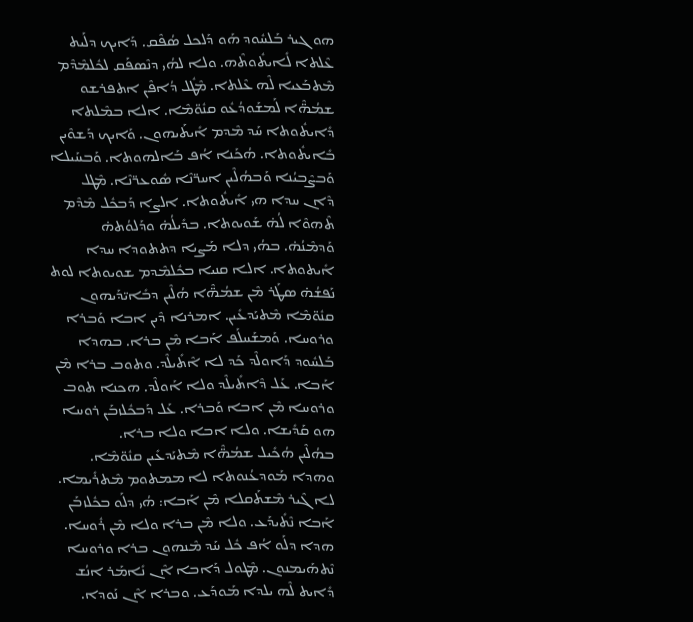ܗܘ ܓܝܪ ܒܰܠܚܽܘܕ ܗܰܘ ܕܰܠܟܠ ܣܳܦܶܩ. ܕܰܐܝܟ ܕܠܰܝܬ ܥܶܠܬܐ ܠܺܐܝܬܽܘܬܶܗ. ܘܠܐ ܠܗܳܝ ܕܢܶܣܦܰܩ ܠܟܽܠܡܶܕܶܡ ܡܶܬܒܰܥܝܐ ܠܶܗ ܥܶܠܬܐ. ܡܶܛܽܠ ܕܳܐܦܶܢ ܐܬܦܪܫܘ ܫܡܳܗ̈ܶܐ ܠܰܡܫܰܘܕܳܥܽܘ ܩܢܽܘ̈ܡܶܐ. ܐܠܐ ܒܡܶܠܬܐ ܕܺܐܝܬܽܘܬܐ ܚܰܕ ܡܶܕܡ ܐܺܝܬܰܝܗܘܢ. ܘܰܐܝܟ ܕܰܫܘܶܝܢ ܒܺܐܝܬܽܘܬܐ. ܗܳܟܰܢܐ ܐܳܦ ܒܰܐܠܗܘܬܐ. ܘܰܒܚܰܝܠܐ ܘܰܒܨܶܒܝܳܢܐ ܘܰܒܗܳܠܶܝܢ ܐܚܪ̈ܢܶܐ ܣܽܘܥܪ̈ܢܶܐ. ܡܶܛܠ ܕܶܐܢ ܚܕܐ ܗܝ ܐܺܝܬܽܘܬܐ. ܐܠܨܐ ܕܰܒܟܽܠ ܡܶܕܶܡ ܬܶܗܘܶܐ ܠܳܗ̇ ܫܰܘܝܘܬܐ. ܒܕܺܝܠܳܗ̇ ܘܕܰܠܘܳܬܗ̇ ܘܰܕܡܶܢܳܗ̇. ܒܗܳܝ ܕܠܐ ܡܰܨܝܐ ܕܬܬܘܕܐ ܚܕܐ ܐܺܝܬܘܬܐ. ܐܠܐ ܩܢܝܐ ܒܟܽܠܡܶܕܡ ܫܘܝܘܬܐ ܠܘܬ ܢܰܦܫܳܗ̇ ܣܛܰܪ ܡܶܢ ܫܡܳܗ̈ܶܐ ܗܳܠܶܝܢ ܕܒܺܐܝ̈ܕܰܝܗܘܢ ܩܢܽܘ̈ܡܶܐ ܡܶܬܝܰܕܥܺܝܢ. ܐܡܪܢܐ ܕܶܝܢ ܐܒܐ ܘܰܒܪܐ ܘܪܘܚܐ. ܘܰܡܫܰܚܠܰܦ ܐܰܒܐ ܡܶܢ ܒܪܐ. ܒܗܕܐ ܒܰܠܚܽܘܕ ܕܰܐܘܠܶܕ ܟܰܕ ܠܐ ܐܶܬܺܝܠܶܕ. ܘܬܘܒ ܒܪܐ ܡܶܢ ܐܰܒܐ. ܥܰܠ ܕܶܐܬܺܝܠܶܕ ܘܠܐ ܐܰܘܠܶܕ. ܗܟܢܐ ܬܘܒ ܘܪܘܚܐ ܡܶܢ ܐܒܐ ܘܰܒܪܐ. ܥܰܠ ܕܰܒܟܽܠܙܒܰܢ ܪܘܚܐ ܗܘ ܩܰܕܺܝܫܐ. ܘܠܐ ܐܒܐ ܘܠܐ ܒܪܐ.
ܒܗܳܠܶܝܢ ܗܳܟܺܝܠ ܫܡܳܗ̈ܶܐ ܡܶܬܝܰܕܥܺܝܢ ܩܢܽܘ̈ܡܶܐ. ܘܗܕܐ ܡܰܘܕܥܳܢܘܬܐ ܠܐ ܡܡܬܘܡ ܡܶܬܪܺܝܡܐ. ܠܐ ܓܶܝܪ ܡܶܫܬܰܩܠܐ ܡܶܢ ܐܰܒܐ: ܗܳܝ ܕܠܰܘ ܒܟܽܠܙܒܰܢ ܐܰܒܐ ܢܶܬܺܝܕܰܥ. ܘܠܐ ܡܶܢ ܒܪܐ ܘܠܐ ܡܶܢ ܪܽܘܚܐ. ܗܕܐ ܕܠܰܘ ܐܳܦ ܟܽܠ ܚܰܕ ܡܶܢܗܘܢ ܒܪܐ ܘܪܘܚܐ ܢܶܬܗܰܝܡܢܘܢ. ܡܶܛܘܠ ܕܰܐܒܐ ܐܶܢ ܢܺܐܡܰܪ ܐܢܳܫ ܕܺܐܝܬ ܠܶܗ ܝܠܕܐ ܡܰܘܕܰܥ. ܘܒܪܐ ܐܶܢ ܢܰܘܕܐ.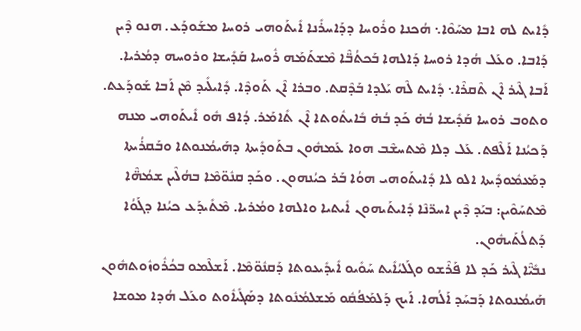ܕܺܐܝܬ ܠܗ ܐܒܐ ܡܚܰܘܶܐ܆ ܗܳܟܢܐ ܘܪܽܘܚܐ ܕܕܰܐܚܪܺܢܐ ܐܺܝܬܰܘܗܝ ܪܘܚܐ ܡܫܰܘܕܰܥ. ܗܢܘ ܕܶܝܢ ܕܰܐܒܐ. ܘܥܰܠ ܗܳܕܐ ܪܘܚܐ ܕܰܐܠܗܐ ܒܰܟܬܳܒ̈ܶܐ ܡܶܫܬܰܡܰܗ ܪܽܘܚܐ ܩܰܕܺܝܫܐ ܘܪܘܚܗ ܕܡܳܪܝܐ. ܐܰܒܐ ܓܶܝܪ ܐܶܢ ܬܶܩܪܶܐ܆ ܕܺܐܝܬ ܠܶܗ ܝܰܠܕܐ ܒܰܕܶܩܬ. ܘܒܪܐ ܐܶܢ ܬܰܘܕܶܐ. ܕܺܐܝܠܺܝܕ ܡܶܢ ܐܰܒܐ ܫܰܘܕܰܥܬ. ܘܬܘܒ ܪܘܚܐ ܩܰܕܺܝܫܐ ܒܳܗ̇ ܟܰܕ ܒܳܗ̇ ܒܺܐܝܬܽܘܬܐ ܐܶܢ ܬܺܐܡܰܪ. ܕܳܐܦ ܗܽܘ ܐܺܝܬܰܘܗܝ ܡܢܗ ܕܰܟܝܳܢܐ ܐܰܠܶܦܬ. ܥܰܠ ܕܠܐ ܡܶܬܚܫܶܒ ܗܘܐ ܥܰܡܗܽܘܢ ܒܬܰܘܕܺܝܬܐ ܕܗܰܝܡܳܢܘܬܐ ܘܒܰܩܪܳܝܬܐ ܕܡܰܥܡܽܘܕܺܝܬܐ ܐܠܘ ܠܐ ܕܺܐܝܬܰܘܗܝ ܗܘܳܐ ܒܰܪ ܟܝܳܢܗܘܢ. ܘܟܰܕ ܩܢܽܘ̈ܡܶܐ ܒܗܳܠܶܝܢ ܫܡܳܗ̈ܶܐ ܡܶܬܚܰܘܶܝܢ: ܒܝܰܕ ܕܶܝܢ ܐܚܪ̈ܢܶܐ ܕܺܐܝܬܰܝܗܘܢ ܐܺܝܬܝܐ ܘܐܠܗܐ ܘܡܳܪܝܐ. ܡܶܬܺܝܕܰܥ ܟܝܳܢܐ ܕܓܰܘܳܐ ܕܰܬܠܳܬܰܝܗܽܘܢ.
ܢܒܺܝ̈ܶܐ ܓܶܝܪ ܟܰܕ ܠܐ ܦܰܪܶܫܘ ܘܓܰܠܝܳܐܺܝܬ ܚܰܘܺܝܘ ܐܺܝܕܺܝܥܘܬܐ ܕܰܩܢܽܘ̈ܡܶܐ. ܐܰܫܠܶܡܘ ܒܟܳܪܽܘܙܽܘܬܗܽܘܢ ܗܰܝܡܳܢܘܬܐ ܕܰܒܚܰܕ ܐܰܠܳܗܐ. ܐܰܝܟ ܕܰܠܡܰܦܳܩܽܘ ܡܰܫܠܡܳܢܽܘܬܐ ܕܣܰܓܺܝܐܽܘܬ ܘܥܰܠ ܗܳܕܐ ܡܘܫܐ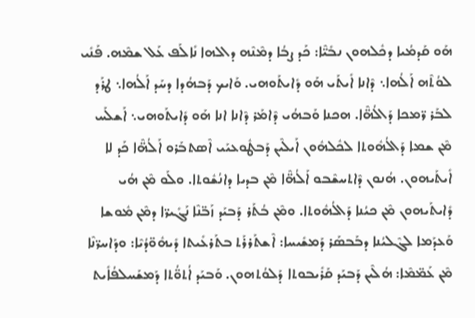ܗܰܘ ܩܰܕܡܳܝܐ ܕܟܽܠܗܘܢ ܢܒܺܝ̈ܶܐ: ܟܰܕ ܨܒܳܐ ܕܡܶܢܶܗ ܕܐܠܗܐ ܢܺܐܠܰܦ ܥܰܠ ܫܡܶܗ. ܦܰܢܺܝ ܠܘܳܬܶܗ ܐܰܠܳܗܐ܆ ܕܶܐܢܐ ܐܺܝܬܰܝ ܗܰܘ ܕܺܐܝܬܰܘܗܝ. ܘܰܐܝܟ ܕܰܒܗܳܕܐ ܕܚܰܕ ܐܰܠܳܗܐ܆ ܛܪܰܕ ܠܒܰܪ ܪ̈ܡܟܐ ܕܰܐܠܳܗ̈ܶܐ. ܗܟܢܐ ܘܰܒܗܳܝ ܕܶܐܡܰܪ ܕܶܐܢܐ ܐܢܐ ܗܰܘ ܕܺܐܝܬܰܘܗܝ܆ ܐܰܫܠܰܚ ܡܶܢ ܫܡܐ ܕܰܐܠܳܗܽܘܬܐ ܠܟܽܠܗܽܘܢ ܐܰܝܠܶܝܢ ܕܰܒܛܽܘܥܝܰܝ ܐܶܣܬܒܰܪܘ ܐܰܠܳܗ̈ܶܐ ܟܰܕ ܠܐ ܐܺܝܬܰܝܗܘܢ. ܗܳܢܘܢ ܕܶܐܬܚܫܶܒܘ ܐܰܠܳܗ̈ܶܐ ܡܶܢ ܒܕܝܐ ܕܐܢܳܫܽܘܬܐ. ܘܠܰܘ ܡܶܢ ܗܳܝ ܕܺܐܝܬܰܝܗܘܢ ܡܶܢ ܟܝܳܢܐ ܕܰܐܠܳܗܽܘܬܐ. ܘܡܶܢ ܒܳܬܰܪ ܕܰܒܝܰܕ ܙܰܒ̈ܢܶܐ ܢܰܓܺܝܪ̈ܐ ܕܡܶܢ ܡܽܘܫܐ ܘܰܥܕܰܡܐ ܠܓܶܠܝܳܢܐ ܕܒܰܒܣܰܪ ܕܰܡܫܺܝܚܐ: ܐܶܫܬܰܪܪܰܬ ܒܬܰܪܥܺܝܬܐ ܕܺܝܗܽܘ̈ܕܳܝܶܐ: ܘܕܰܐܚܪ̈ܢܶܐ ܡܶܢ ܥܰܡ̈ܡܶܐ: ܗܳܠܶܝܢ ܕܰܒܝܰܕ ܩܰܪܺܝܒܘܬܐ ܕܰܠܘܳܬܗܘܢ. ܘܰܒܝܰܕ ܐܳܬܘ̈ܳܬܐ ܕܰܡܫܰܚܠܦܳܐܺܝܬ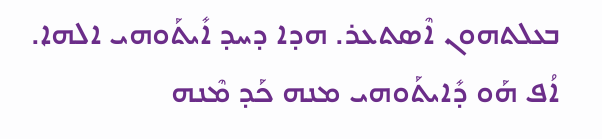ܒܥܠܬܗܘܢ ܐܶܣܬܥܪ. ܗܕܐ ܕܚܕ ܐܺܝܬܰܘܗܝ ܐܠܗܐ. ܐܳܦ ܗܰܘ ܕܺܐܝܬܰܘܗܝ ܡܢܗ ܟܰܕ ܡܶܢܗ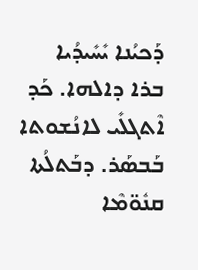ܕܰܟܝܳܢܐ ܝܺܚܺܝܕܳܝܐ ܒܪܐ ܕܐܠܗܐ. ܟܰܕ ܐܶܬܓܠܺܝ ܠܐܢܳܫܘܬܐ ܒܰܒܣܰܪ. ܕܒܰܬܠܳܬܐ ܩܢܽܘ̈ܡܶܐ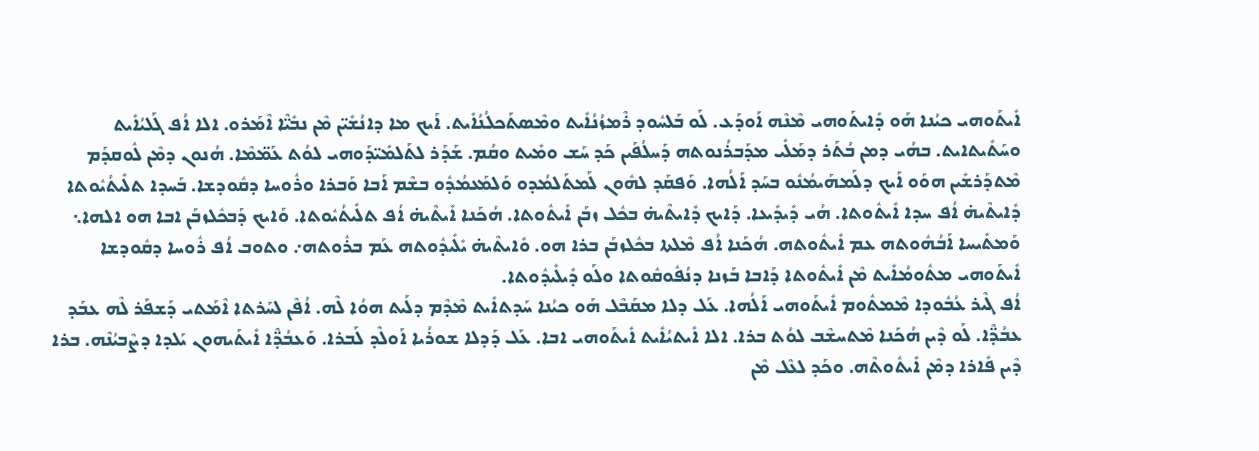ܐܺܝܬܰܘܗܝ ܟܝܳܢܐ ܗܰܘ ܕܺܐܝܬܰܘܗܝ ܡܶܢܶܗ ܐܰܘܕܰܥ. ܠܰܘ ܒܰܠܚܽܘܕ ܪܶܡܙܳܢܳܐܺܝܬ ܘܡܶܣܬܰܟܠܳܢܳܐܺܝܬ. ܐܰܝܟ ܡܐ ܕܐܢܳܫܺܝ̈ܢ ܡܶܢ ܢܒܺܝ̈ܶܐ ܐܶܡܰܪܘ. ܐܠܐ ܐܳܦ ܓܰܠܝܳܐܺܝܬ ܘܚܰܬܺܝܬܐܝܬ. ܒܗܳܝ ܕܡܢ ܒܳܬܰܪ ܕܡܰܠܺܝ ܡܕܰܒܪܳܢܘܬܗ ܕܰܚܠܳܦܰܝܢ ܟܰܕ ܚܰܫ ܘܡܺܝܬ ܘܩܳܡ. ܫܰܕܰܪ ܠܬܰܠܡܺܝ̈ܕܰܘܗܝ ܠܘܳܬ ܥܰܡ̈ܡܶܐ. ܗܳܢܘܢ ܕܡܶܢ ܠܽܘܩܕܰܡ ܡܶܬܕܰܪܫܺܝܢ ܗܘܰܘ ܐܰܝܟ ܕܠܰܡܗܰܝܡܳܢܽܘ ܒܚܰܕ ܐܰܠܳܗܐ. ܘܰܦܩܰܕ ܠܗܽܘܢ ܠܰܡܬܰܠܡܳܕܘ ܘܰܠܡܰܥܡܳܕܽܘ ܒܫܶܡ ܐܰܒܐ ܘܰܒܪܐ ܘܪܽܘܚܐ ܕܩܽܘܕܫܐ. ܒܰܚܕܐ ܬܠܺܝܬܳܝܽܘܬܐ ܕܺܐܝܬܶܝܗ̇ ܐܳܦ ܚܕܐ ܐܺܝܬܽܘܬܐ. ܗܳܝ ܕܺܝܕܺܝܥܐ. ܕܰܐܝܟ ܕܺܐܝܬܶܝܗ̇ ܒܟܽܠ ܙܒܰܢ ܐܺܝܬܽܘܬܐ. ܗܳܟܰܢܐ ܐܺܝܬܶܝܗ̇ ܐܳܦ ܬܠܺܝܬܳܝܽܘܬܐ. ܘܰܐܝܟ ܕܰܒܟܽܠܙܒܰܢ ܐܒܐ ܗܘ ܐܠܗܐ܆ ܘܰܡܬܺܝܚܐ ܐܰܒܳܗܽܘܬܗ ܥܡ ܐܺܝܬܽܘܬܗ. ܗܳܟܰܢܐ ܐܳܦ ܡܶܠܬܐ ܒܟܽܠܙܒܰܢ ܒܪܐ ܗܘ. ܘܺܐܝܬܶܝܗ̇ ܝܺܠܺܝܕܽܘܬܗ ܥܰܡ ܒܪܽܘܬܗ܇ ܘܬܘܒ ܐܳܦ ܪܽܘܚܐ ܕܩܽܘܕܫܐ ܐܺܝܬܰܘܗܝ ܡܬܽܘܡܳܐܺܝܬ ܡܶܢ ܐܺܝܬܽܘܬܐ ܕܰܐܒܐ ܒܰܙܢܐ ܕܢܳܦܽܘܩܽܘܬܐ ܘܠܰܘ ܕܺܝܠܺܝܕܽܘܬܐ.
ܐܳܦ ܓܶܝܪ ܥܳܒܽܘܕܐ ܡܶܡܬܽܘܡ ܐܺܝܬܰܘܗܝ ܐܰܠܳܗܐ. ܥܰܠ ܕܠܐ ܡܩܰܒܶܠ ܗܰܘ ܟܝܳܢܐ ܚܰܕܬܐܺܝܬ ܡܶܕܶܡ ܕܠܰܝܬ ܗܘܳܐ ܠܶܗ. ܐܳܦܶܢ ܠܚܰܪܬܐ ܐܶܡܰܬܝ ܕܰܫܦܰܪ ܠܶܗ ܥܒܰܕ ܥܒܳܕ̈ܶܐ. ܠܰܘ ܕܶܝܢ ܗܳܟܰܢܐ ܡܶܬܚܫܶܒ ܠܘܳܬ ܒܪܐ. ܐܠܐ ܐܺܝܬܝܳܐܺܝܬ ܐܺܝܬܰܘܗܝ ܐܒܐ. ܥܰܠ ܕܰܕܠܐ ܫܘܪܳܝܐ ܐܰܘܠܶܕ ܠܰܒܪܐ. ܘܰܥܒܳܕ̈ܶܐ ܐܺܝܬܰܝܗܘܢ ܝܰܠܕܐ ܕܨܶܒܝܳܢܶܗ. ܒܪܐ ܕܶܝܢ ܦܺܐܪܐ ܕܡܶܢ ܐܺܝܬܽܘܬܶܗ. ܘܟܰܕ ܠܥܶܠ ܡܶܢ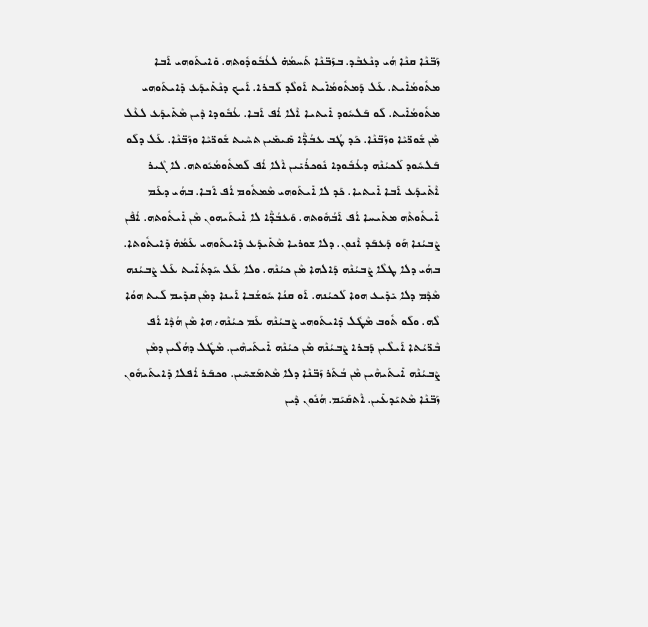ܙܰܒ̈ܢܶܐ ܩܢܶܐ ܗܳܝ ܕܢܶܥܒܶܕ. ܒܙܰܒ̈ܢܶܐ ܬܰܚܡܳܗ̇ ܠܥܳܒܽܘܕܽܘܬܗ. ܘܺܐܝܬܰܘܗܝ ܐܰܒܐ ܡܬܽܘܡܳܐܺܝܬ. ܥܰܠ ܕܰܡܬܽܘܡܳܐܺܝܬ ܐܰܘܠܶܕ ܠܰܒܪܐ. ܐܰܝܟ ܕܢܶܬܺܝܕܰܥ ܕܺܐܝܬܰܘܗܝ ܡܬܽܘܡܳܐܺܝܬ. ܠܰܘ ܒܰܠܚܽܘܕ ܐܺܝܬܝܐ ܐܶܠܐ ܐܳܦ ܐܰܒܐ. ܥܳܒܽܘܕܐ ܕܶܝܢ ܡܶܬܺܝܕܰܥ ܠܥܶܠ ܡܶܢ ܫܽܘܪ̈ܝܶܐ ܘܙܰܒ̈ܢܶܐ. ܟܰܕ ܛܳܒ ܥܒܳܕ̈ܶܐ ܣܺܝܡܺܝܢ ܬܚܶܝܬ ܫܽܘܪ̈ܝܶܐ ܘܙܰܒ̈ܢܶܐ. ܥܰܠ ܕܠܰܘ ܒܰܠܚܽܘܕ ܠܰܟܝܳܢܶܗ ܕܥܳܒܽܘܕܐ ܢܽܘܟܪܳܝܺܝܢ ܐܶܠܐ ܐܳܦ ܠܰܡܬܽܘܡܳܝܽܘܬܗ. ܠܐ ܓܶܝܪ ܐܶܬܺܝܕܰܥ ܐܰܒܐ ܐܺܝܬܝܐ. ܟܰܕ ܠܐ ܐܺܝܬܰܘܗܝ ܡܶܡܬܽܘܡ ܐܳܦ ܐܰܒܐ. ܒܗܳܝ ܕܥܰܡ ܐܺܝܬܽܘܬܶܗ ܡܬܺܝܚܐ ܐܳܦ ܐܰܒܳܗܽܘܬܗ. ܘܰܥܒܳܕ̈ܶܐ ܠܐ ܐܺܝܬܰܝܗܘܢ ܡܶܢ ܐܺܝܬܽܘܬܗ. ܐܳܦܶܢ ܨܶܒܝܳܢܐ ܗܰܘ ܕܰܥܒܰܕ ܐܶܢܘܢ. ܕܠܐ ܫܘܪܝܐ ܡܶܬܺܝܕܰܥ ܕܺܐܝܬܰܘܗܝ ܥܰܡܳܗ̇ ܕܺܐܝܬܽܘܬܐ. ܒܗܳܝ ܕܠܐ ܛܠܶܐ ܨܶܒܝܳܢܶܗ ܕܰܐܠܗܐ ܡܶܢ ܟܝܳܢܶܗ. ܘܠܐ ܥܰܠ ܚܰܕܬܳܐܺܝܬ ܥܰܠ ܨܶܒܝܳܢܗ ܡܶܕܶܡ ܕܠܐ ܝܺܕܺܝܥ ܗܘܐ ܠܰܟܝܳܢܗ. ܐܰܘ ܩܢܳܐ ܚܽܘܫܳܒܐ ܐܰܝܢܐ ܕܡܶܢ ܩܕܺܝܡ ܠܰܝܬ ܗܘܳܐ ܠܶܗ. ܘܠܰܘ ܬܽܘܒ ܡܶܛܽܠ ܕܺܐܝܬܰܘܗܝ ܨܶܒܝܳܢܶܗ ܥܰܡ ܟܝܳܢܶܗ܇ ܗܐ ܡܶܢ ܗܳܕܶܐ ܐܳܦ ܒܶܪ̈ܝܳܬܐ ܐܰܝܠܶܝܢ ܕܰܒܪܐ ܨܶܒܝܳܢܶܗ ܡܶܢ ܟܝܳܢܶܗ ܐܺܝܬܰܝܗܶܝܢ. ܡܶܛܽܠ ܕܗܳܠܶܝܢ ܕܡܶܢ ܨܶܒܝܳܢܶܗ ܐܺܝܬܰܝܗܶܝܢ ܡܶܢ ܒܳܬܰܪ ܙܰܒ̈ܢܶܐ ܕܠܐ ܡܶܬܡܰܫܚܺܝܢ. ܘܟܒܰܪ ܐܳܦܠܐ ܕܺܐܝܬܰܝܗܽܘܢ ܙܰܒ̈ܢܶܐ ܡܶܬܝܰܕܥܺܝܢ. ܐܶܬܩܰܝܰܡ. ܗܳܢܽܘܢ ܕܶܝܢ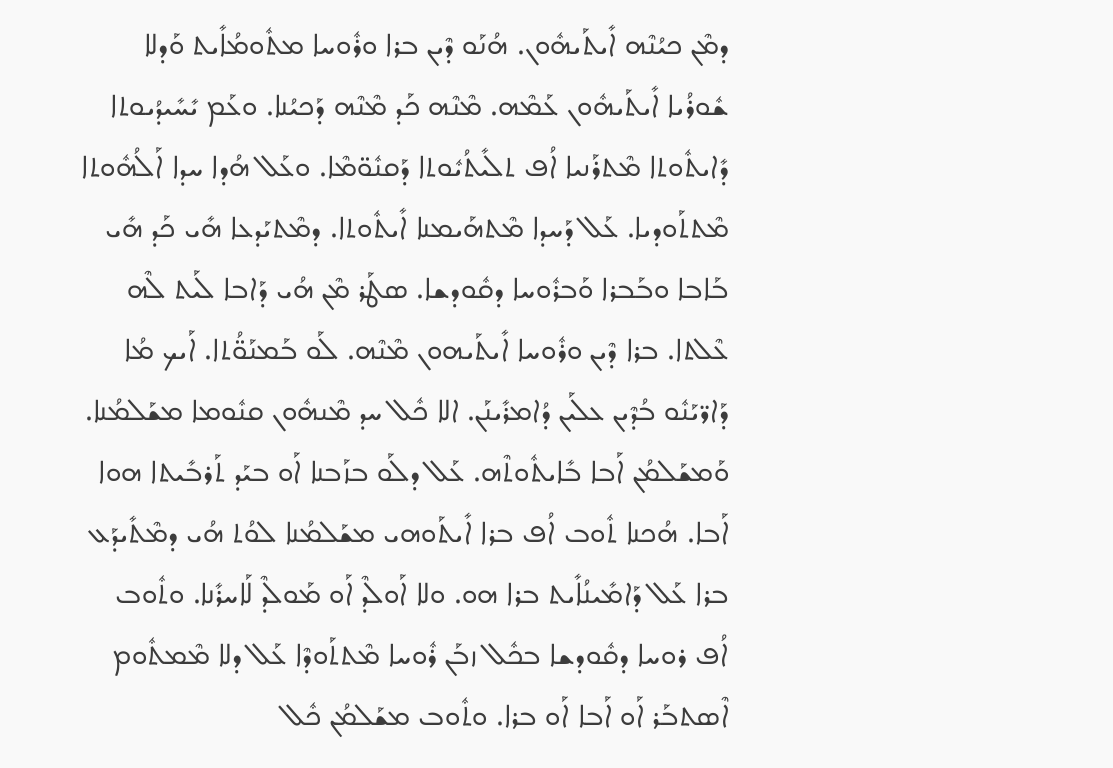ܕܡܶܢ ܟܝܳܢܶܗ ܐܺܝܬܰܝܗܽܘܢ. ܗܳܢܰܘ ܕܶܝܢ ܒܪܐ ܘܪܽܘܚܐ ܡܬܽܘܡܳܐܺܝܬ ܘܰܕܠܐ ܫܽܘܪܳܝܐ ܐܺܝܬܰܝܗܽܘܢ ܥܰܡܶܗ. ܡܶܢܶܗ ܟܰܕ ܡܶܢܶܗ ܕܰܟܝܳܢܐ. ܘܥܰܡ ܝܺܚܺܝܕܳܝܘܬܐ ܕܺܐܝܬܽܘܬܐ ܡܶܬܪܰܢܝܐ ܐܳܦ ܬܠܺܝܬܳܝܽܘܬܐ ܕܰܩܢܽܘ̈ܡܶܐ. ܘܥܰܠ ܗܳܕܐ ܚܕܐ ܐܰܠܳܗܽܘܬܐ ܡܶܬܬܰܘܕܝܐ. ܥܰܠ ܕܰܚܕܐ ܡܶܬܗܰܝܡܢܐ ܐܺܝܬܽܘܬܐ. ܕܡܶܬܝܰܕܥܐ ܗܺܝ ܟܰܕ ܗܺܝ ܒܰܐܒܐ ܘܒܰܒܪܐ ܘܰܒܪܽܘܚܐ ܕܩܽܘܕܫܐ. ܣܛܰܪ ܡܶܢ ܗܳܝ ܕܰܐܒܐ ܠܰܝܬ ܠܶܗ ܥܶܠܬܐ. ܒܪܐ ܕܶܝܢ ܘܪܽܘܚܐ ܐܺܝܬܰܝܗܘܢ ܡܶܢܶܗ. ܠܰܘ ܒܰܡܢܰܘ̈ܳܬܐ. ܐܰܝܟ ܡܳܐ ܕܰܐܪ̈ܝܰܢܽܘ ܒܳܕܶܝܢ ܥܠܰܝܢ ܕܳܐܡܪܺܝܢܰܢ. ܐܠܐ ܟܽܠ ܚܕ ܡܶܢܗܽܘܢ ܩܢܽܘܡܐ ܡܫܰܠܡܳܢܐ. ܘܰܡܫܰܠܡܳܢ ܐܰܒܐ ܒܺܐܝܬܽܘܬܶܗ. ܥܰܠ ܕܠܰܘ ܒܙܰܒܢܐ ܐܰܘ ܒܝܰܕ ܬܰܪܒܺܝܬܐ ܗܘܐ ܐܰܒܐ. ܗܳܟܢܐ ܬܽܘܒ ܐܳܦ ܒܪܐ ܐܺܝܬܰܘܗܝ ܡܫܰܠܡܳܢܐ ܠܘܳܬ ܗܳܝ ܕܡܶܬܺܝܕܰܥ ܒܪܐ ܥܰܠ ܕܰܐܡܺܝܢܳܐܺܝܬ ܒܪܐ ܗܘ. ܘܠܐ ܐܰܘܠܶܕ ܐܰܘ ܡܰܘܠܶܕ ܠܰܐܚܪܺܢܐ. ܘܬܽܘܒ ܐܳܦ ܪܘܚܐ ܕܩܽܘܕܫܐ ܒܟܽܠ ܙܒܰܢ ܪܽܘܚܐ ܡܶܬܬܰܘܕܶܐ ܥܰܠ ܕܠܐ ܡܶܡܬܽܘܡ ܐܶܣܬܒܰܪ ܐܰܘ ܐܰܒܐ ܐܰܘ ܒܪܐ. ܘܬܽܘܒ ܡܫܰܠܡܳܢ ܟܽܠ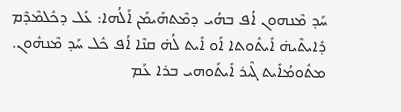ܚܰܕ ܡܶܢܗܘܢ ܐܳܦ ܒܗܳܝ ܕܡܶܬܗܰܝܡܰܢ ܐܰܠܳܗܐ: ܥܰܠ ܕܟܽܠܡܶܕܶܡ ܕܺܐܝܬܶܝܗ̇ ܐܺܝܬܽܘܬܐ ܐܰܘ ܐܺܝܬ ܠܳܗ̇ ܩܢܶܐ ܐܳܦ ܟܽܠ ܚܰܕ ܡܶܢܗܽܘܢ. ܡܬܽܘܡܳܐܺܝܬ ܓܶܝܪ ܐܺܝܬܰܘܗܝ ܒܪܐ ܥܰܡ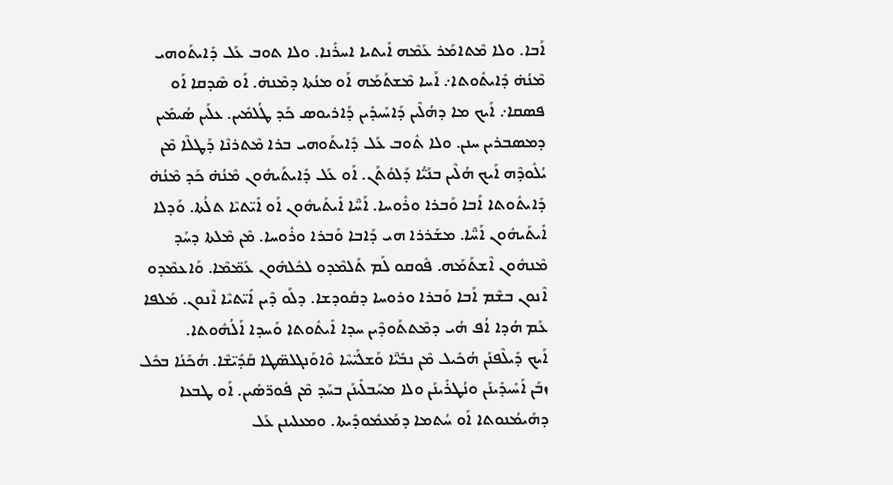ܐܰܒܐ. ܘܠܐ ܡܶܬܐܡܰܪ ܥܰܡܶܗ ܐܺܝܬܝܐ ܐܚܪܺܢܐ. ܘܠܐ ܬܘܒ ܥܰܠ ܕܺܐܝܬܰܘܗܝ ܡܶܢܳܗ̇ ܕܺܐܝܬܽܘܬܐ܇ ܐܰܚܐ ܡܶܫܬܰܡܰܗ ܐܰܘ ܡܢܳܬܐ ܕܡܶܢܗ̇. ܐܰܘ ܣܶܕܩܐ ܐܰܘ ܦܣܩܐ܇ ܐܰܝܟ ܡܐ ܕܗܳܠܶܝܢ ܕܰܐܚܺܝܕܺܝܢ ܕܰܐܪܝܘܣ ܟܰܕ ܛܳܠܡܺܝܢ. ܥܠܰܝܢ ܣܳܝܡܺܝܢ ܕܡܣܒܪܝܢ ܚܢܢ. ܘܠܐ ܬܽܘܒ ܥܰܠ ܕܺܐܝܬܰܘܗܝ ܒܪܐ ܡܶܬܪܢܶܐ ܕܰܛܠܶܐ ܡܶܢ ܝܳܠܽܘܕܶܗ ܐܰܝܟ ܗܳܠܶܝܢ ܒܢܰܝ̈ܳܐ ܕܰܠܘܳܬܰܢ. ܐܰܘ ܥܰܠ ܕܺܐܝܬܰܝܗܽܘܢ ܡܶܢܳܗ̇ ܟܰܕ ܡܶܢܳܗ̇ ܕܺܐܝܬܽܘܬܐ ܐܰܒܐ ܘܰܒܪܐ ܘܪܽܘܚܐ. ܐܰܚ̈ܶܐ ܐܺܝܬܰܝܗܽܘܢ ܐܰܘ ܐܺܝ̈ܬܝܶܐ ܬܠܳܬܐ. ܘܰܕܠܐ ܐܺܝܬܰܝܗܽܘܢ ܐܰܚ̈ܶܐ. ܡܫܰܪܪܐ ܗܝ ܕܰܐܒܐ ܘܰܒܪܐ ܘܪܽܘܚܐ. ܡܶܢ ܡܶܠܬܐ ܕܚܰܕ ܡܶܢܗܽܘܢ ܐܶܫܬܰܡܰܗ. ܦܽܘܩܘ ܠܰܡ ܬܰܠܡܶܕܘ ܠܟܽܠܗܽܘܢ ܥܰܡ̈ܡܶܐ. ܘܰܐܥܡܶܕܘ ܐܶܢܘܢ ܒܫܶܡ ܐܰܒܐ ܘܰܒܪܐ ܘܪܘܚܐ ܕܩܽܘܕܫܐ. ܕܠܰܘ ܕܶܝܢ ܐܺܝ̈ܬܝܶܐ ܐܶܢܘܢ. ܡܰܠܦܐ ܥܰܡ ܗܳܕܐ ܐܳܦ ܗܳܝ ܕܡܶܬܬܰܘܕܶܝܢ ܚܕܐ ܐܺܝܬܽܘܬܐ ܘܰܚܕܐ ܐܰܠܳܗܽܘܬܐ.
ܐܰܝܟ ܕܺܝܠܶܦܢܰܢ ܗܳܟܺܝܠ ܡܶܢ ܢܒܺܝ̈ܶܐ ܘܰܫܠܺܝ̈ܚܶܐ ܘܶܐܘܰܢܓܠܣ̈ܛܐ ܩܰܕܺܝ̈ܫܶܐ. ܗܳܟܰܢܳܐ ܒܟܽܠ ܙܒܰܢ ܐܰܚܺܝܕܺܝܢܰܢ ܘܢܳܛܪܺܝܢܰܢ ܘܠܐ ܡܚܰܒܠܺܝܢܰܢ ܒܚܰܕ ܡܶܢ ܦܽܘܪ̈ܣܺܝܢ. ܐܰܘ ܛܒܥܐ ܕܗܰܝܡܳܢܘܬܐ ܐܰܘ ܚܳܬܡܐ ܕܡܰܥܡܽܘܕܺܝܬܐ. ܘܡܥܠܝܢܢ ܥܰܠ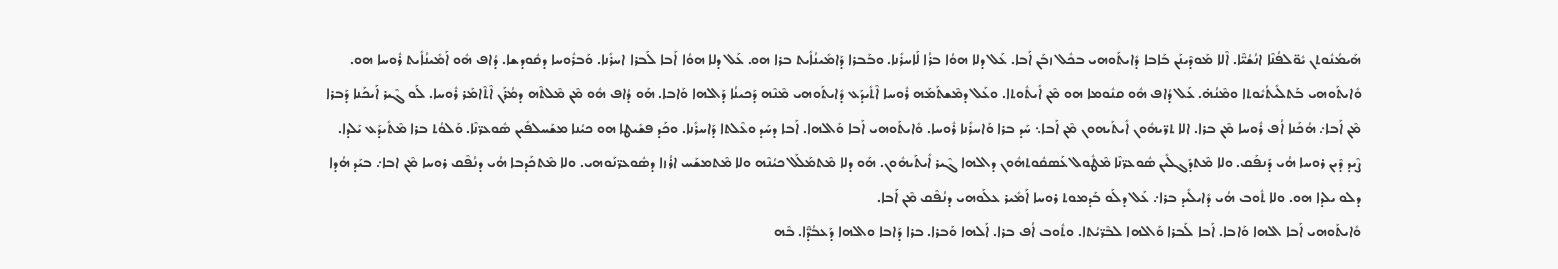ܗܰܝܡܳܢܽܘܬܢ ܝܽܘ̈ܠܦܳܢܶܐ ܐܢܳܫܳܝ̈ܶܐ. ܐܶܠܐ ܡܰܘܕܶܝܢܰܢ ܒܰܐܒܐ ܕܺܐܝܬܰܘܗܝ ܒܟܽܠ ܙܒܰܢ ܐܰܒܐ. ܥܰܠ ܕܠܐ ܗܘܳܐ ܒܪܳܐ ܠܰܐܚܪܺܢܐ. ܘܒܰܒܪܐ ܕܰܐܡܺܝܢܳܐܺܝܬ ܒܪܐ ܗܘ. ܥܰܠ ܕܠܐ ܗܘܳܐ ܐܰܒܐ ܠܰܒܪܐ ܐܚܪܺܢܐ. ܘܰܒܪܽܘܚܐ ܕܩܽܘܕܫܐ. ܕܳܐܦ ܗܽܘ ܐܰܡܺܝܢܳܐܺܝܬ ܪܽܘܚܐ ܗܘ. ܘܺܐܝܬܰܘܗܝ ܒܰܬܠܺܝܬܳܝܽܘܬܐ ܘܡܶܢܳܗ̇. ܥܰܠ ܕܳܐܦ ܗܽܘ ܩܢܽܘܡܐ ܗܘ ܡܶܢ ܐܺܝܬܽܘܬܐ. ܘܥܰܠ ܕܡܶܫܬܰܡܰܗ ܪܽܘܚܐ ܐܶܬܺܝܕܰܥ ܕܺܐܝܬܰܘܗܝ ܡܶܢܶܗ ܕܰܟܝܢܳܐ ܕܰܐܠܗܐ ܘܰܐܒܐ. ܗܰܘ ܕܳܐܦ ܗܽܘ ܡܶܢ ܡܶܠܬܶܗ ܕܡܳܪܰܢ ܐܶܬܶܐܡܰܪ ܪܽܘܚܐ. ܠܰܘ ܓܶܝܪ ܐܰܝܟܰܢܐ ܕܰܒܪܐ ܡܶܢ ܐܰܒܐ܇ ܗܳܟܰܢܐ ܐܳܦ ܪܽܘܚܐ ܡܶܢ ܒܪܐ. ܐܠܐ ܬܪ̈ܝܗܽܘܢ ܐܺܝܬܰܝܗܘܢ ܡܶܢ ܐܰܒܐ܆ ܚܰܕ ܒܪܐ ܘܰܐܚܪܺܢܐ ܪܽܘܚܐ. ܘܺܐܝܬܰܘܗܝ ܐܰܒܐ ܘܰܐܠܗܐ. ܐܰܒܐ ܕܚܰܕ ܘܥܶܠܬܐ ܕܰܐܚܪܺܢܐ. ܘܟܰܕ ܦܫܺܝܛܐ ܗܘ ܟܝܳܢܐ ܡܫܰܚܠܦܺܝܢ ܣܽܘܥܪ̈ܢܶܐ. ܘܰܠܘܳܬ ܒܪܐ ܡܶܬܺܝܕܰܥ ܝܰܠܕܐ. ܨܶܝܕ ܕܶܝܢ ܪܘܚܐ ܗܳܝ ܕܰܢܦܰܩ. ܘܠܐ ܡܶܬܕܰܓܠܺܝܢ ܣܽܘܥܪ̈ܢܶܐ ܡܶܛܽܘܠ ܥܰܣܩܽܘܬܗܽܘܢ ܕܐܠܗܐ ܓܶܝܪ ܐܺܝܬܰܝܗܽܘܢ. ܗܰܘ ܕܠܐ ܡܶܬܡܰܠܰܠ ܟܝܳܢܶܗ ܘܠܐ ܡܶܬܡܫܰܚ ܐܪܳܙܐ ܕܣܽܘܥܪ̈ܢܰܘܗܝ. ܘܠܐ ܡܶܬܟܰܕܒܐ ܗܳܝ ܕܢܳܦܶܩ ܪܘܚܐ ܡܶܢ ܐܒܐ܇ ܒܝܰܕ ܗܳܕܐ ܕܠܘ ܝܠܕܐ ܗܘ. ܘܠܐ ܬܽܘܒ ܗܳܝ ܕܺܐܝܠܺܝܕ ܒܪܐ܇ ܥܰܠ ܕܠܰܘ ܒܰܕܡܘܬ ܪܘܚܐ ܐܰܡܺܝܪ ܥܠܰܘܗܝ ܕܢܳܦܶܩ ܡܶܢ ܐܰܒܐ.
ܘܺܐܝܬܰܘܗܝ ܐܰܒܐ ܐܠܗܐ ܘܰܐܒܐ. ܐܰܒܐ ܠܰܒܪܐ ܘܰܐܠܗܐ ܠܒܶܪ̈ܝܳܬܐ. ܘܬܽܘܒ ܐܳܦ ܒܪܐ. ܐܰܠܗܐ ܘܰܒܪܐ. ܒܪܐ ܕܰܐܒܐ ܘܐܠܗܐ ܕܰܥܒܳܕ̈ܶܐ. ܒܶܗ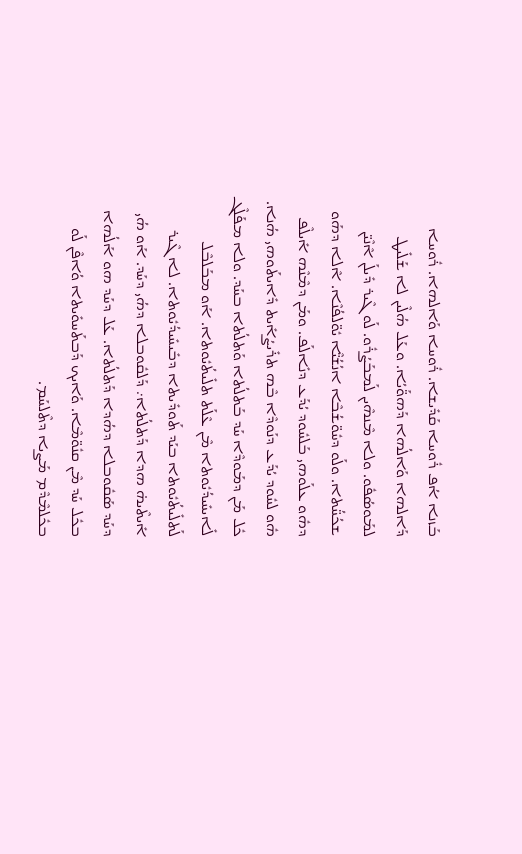ܒܰܙܢܐ ܐܳܦ ܪܽܘܚܐ ܩܰܕܺܝܫܐ. ܪܽܘܚܐ ܘܰܐܠܗܐ. ܪܽܘܚܐ ܕܰܐܠܗܐ ܘܰܐܠܳܗܐ ܕܰܗܘ̈ܰܝܳܐ. ܘܥܰܠ ܗܳܠܶܝܢ ܠܐ ܫܰܠܺܝܛ ܠܡܰܘܣܳܦܽܘ. ܘܠܐ ܡܶܢܗܶܝܢ ܠܰܡܒܰܨܳܪܽܘ. ܠܰܘ ܓܶܝܪ ܕܺܝܠܰܢ ܐܶܢܶܝ̈ܢ ܫܟܳܚ̈ܳܬܐ. ܘܠܰܘ ܕܚܽܘ̈ܫܳܒܶܐ ܐܢܳܫܳܝ̈ܶܐ ܝܽܘ̈ܠܦܳܢܶܐ. ܐܶܠܐ ܕܗܰܘ ܕܗܽܘ ܥܠܰܘܗܝ ܒܰܠܚܽܘܕ ܝܳܕܰܥ ܕܢܺܐܠܰܦ. ܘܡܰܢ ܕܡܶܢܶܗ ܐܺܝܠܶܦ ܗܽܘ ܠܚܽܘܕ ܝܳܕܰܥ ܕܢܰܘܕܶܐ ܒܶܗ ܬܪܺܝܨܳܐܺܝܬ ܕܺܐܝܬܰܘܗܝ ܗܳܢܐ. ܟܽܠ ܡܰܢ ܕܡܰܘܕܶܐ ܚܰܕ ܒܰܬܠܳܬܐ ܘܰܬܠܳܬܐ ܒܚܰܕ. ܘܠܐ ܡܦܰܠܶܓ ܠܺܐܝܚܺܝܕܳܝܽܘܬܐ ܡܶܢ ܥܶܠܰܬ ܬܠܺܝܬܳܝܽܘܬܐ. ܐܰܘ ܡܒܰܠܒܶܠ ܠܰܬܠܺܝܬܳܝܽܘܬܐ ܒܝܰܕ ܬܰܘܕܺܝܬܐ ܕܒܺܝܚܺܝܕܳܝܽܘܬܐ. ܠܐ ܓܶܝܪ ܐܺܝܬܶܝܗ̇ ܗܕܐ ܕܰܬܠܳܬܐ܇ ܕܰܠܩܽܘܒܠܐ ܕܗܳܝ ܕܚܰܕ. ܐܰܘ ܗܳܝ ܕܚܰܕ ܣܰܩܽܘܒܠܐ ܕܗܳܕܐ ܕܰܬܠܳܬܐ. ܥܰܠ ܕܚܰܕ ܗܘ ܐܰܠܳܗܐ ܒܟܽܠ ܚܰܕ ܡܶܢ ܩܢܽܘ̈ܡܶܐ. ܘܰܐܝܟ ܕܰܒܬܰܚܘܺܝܬܐ ܘܳܐܦܶܢ ܠܰܘ ܒܟܽܠܡܶܕܶܡ ܡܰܨܝܐ ܕܬܶܠܚܰܡ.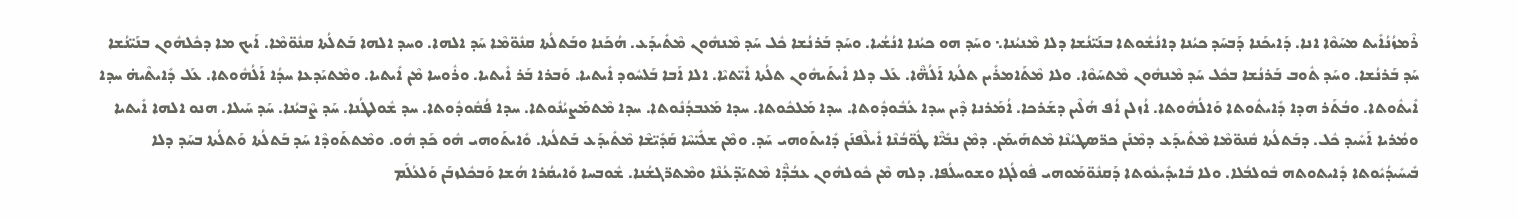ܪܶܡܙܳܢܳܐܺܝܬ ܡܚܰܘܶܐ ܐܢܐ. ܕܰܐܝܟܰܢܐ ܕܰܒܚܰܕ ܟܝܳܢܐ ܕܐܢܳܫܽܘܬܐ ܒܢܰܝ̈ܢܳܫܐ ܕܠܐ ܡܶܢܝܳܢܐ܆ ܘܚܰܕ ܗܘ ܟܝܳܢܐ ܐܢܳܫܳܝܐ. ܘܚܰܕ ܒܰܪܢܳܫܐ ܟܽܠ ܚܰܕ ܡܶܢܗܽܘܢ ܡܶܬܺܝܕܰܥ. ܗܳܟܰܢܐ ܘܒܰܬܠܳܬܐ ܩܢܽܘ̈ܡܶܐ ܚܰܕ ܐܠܗܐ. ܘܚܕ ܐܠܗܐ ܒܰܬܠܳܬܐ ܩܢܽܘ̈ܡܶܐ. ܐܰܝܟ ܡܐ ܕܟܽܠܗܽܘܢ ܒܢܰܝ̈ܢܳܫܐ ܚܰܕ ܒܰܪܢܳܫܐ. ܘܚܰܕ ܬܽܘܒ ܒܰܪܢܳܫܐ ܒܟܽܠ ܚܰܕ ܡܶܢܗܽܘܢ ܡܶܬܚܰܘܶܐ. ܘܠܐ ܡܶܬܰܐܡܪܺܝܢ ܬܠܳܬܐ ܐܰܠܳܗ̈ܶܐ. ܥܰܠ ܕܠܐ ܐܺܝܬܰܝܗܽܘܢ ܬܠܳܬܐ ܐܺܝ̈ܬܝܶܐ. ܐܠܐ ܐܰܒܐ ܒܰܠܚܽܘܕ ܐܺܝܬܝܐ. ܘܰܒܪܐ ܒܰܪ ܐܺܝܬܝܐ. ܘܪܽܘܚܐ ܡܶܢ ܐܺܝܬܝܐ. ܘܡܶܬܝܰܕܥܐ ܚܕܳܐ ܐܰܠܳܗܽܘܬܐ. ܥܰܠ ܕܺܐܝܬܶܝܗ̇ ܚܕܐ ܐܺܝܬܽܘܬܐ. ܘܒܳܬܰܪ ܗܕܐ ܕܺܐܝܬܽܘܬܐ ܘܰܐܠܳܗܽܘܬܐ. ܐܳܙܠܢ ܐܳܦ ܗܳܠܶܝܢ ܕܫܰܪܟܐ. ܐܳܡܰܪܢܐ ܕܶܝܢ ܚܕܐ ܥܳܒܽܘܕܽܘܬܐ. ܚܕܐ ܡܰܠܟܽܘܬܐ. ܚܕܐ ܡܰܥܒܕܳܢܽܘܬܐ. ܚܕܐ ܡܶܬܡܰܨܝܳܢܽܘܬܐ. ܚܕܐ ܦܳܩܽܘܕܽܘܬܐ. ܚܕ ܫܽܘܠܛܳܢܐ. ܚܰܕ ܨܶܒܝܳܢܐ. ܚܰܕ ܚܰܝܠܐ. ܗܢܘ ܐܠܗܐ ܐܺܝܬܝܐ ܘܡܳܪܝܐ ܐܰܚܺܝܕ ܟܽܠ. ܕܒܰܬܠܳܬܐ ܩܽܢܘ̈ܡܶܐ ܡܶܬܺܝܕܰܥ ܕܡܶܢܰܢ ܟܪ̈ܣܛܝܳܢܶܐ ܡܶܬܗܰܝܡܰܢ. ܕܡܶܢ ܢܒܺܝ̈ܶܐ ܛܽܘ̈ܒܳܢܶܐ ܐܺܝܠܶܦܢܰܢ ܕܺܐܝܬܰܘܗܝ ܚܰܕ. ܘܡܶܢ ܫܠܺܝ̈ܚܶܐ ܩܰܕܺܝ̈ܫܶܐ ܡܶܬܺܝܕܰܥ ܒܰܬܠܳܬܐ. ܘܺܐܝܬܰܘܗܝ ܗܽܘ ܟܰܕ ܗܽܘ. ܘܡܶܬܬܰܘܕܶܐ ܚܰܕ ܒܰܬܠܳܬܐ ܘܰܬܠܳܬܐ ܒܚܰܕ ܕܠܐ ܒܺܝܚܺܝܕܳܝܽܘܬܐ ܕܺܐܝܬܘܬܗ ܒܽܘܠܒܳܠܐ. ܘܠܐ ܒܺܐܝܕܺܝܥܽܘܬܐ ܕܰܩܢܽܘ̈ܡܰܘܗܝ ܦܽܘܠܳܓܐ ܘܫܘܚܠܳܦܐ. ܕܠܗ ܡܶܢ ܟܽܘܠܗܽܘܢ ܥܒܳܕ̈ܶܐ ܡܶܬܝܰܕ̈ܥܳܢܶܐ ܘܡܶܬܪ̈ܓܫܳܢܐ. ܫܽܘܒܚܐ ܘܺܐܝܩܳܪܐ ܗܳܫܐ ܘܰܒܟܽܠܙܒܰܢ ܘܰܠܥܳܠܰܡ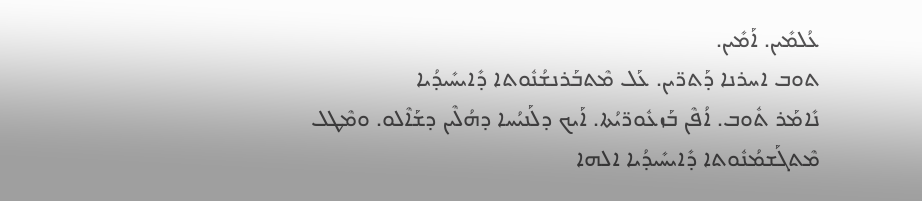ܥܳܠܡܺܝܢ. ܐܰܡܺܝܢ.
ܬܘܒ ܐܚܪܢܐ ܕܰܬܪ̈ܝܢ. ܥܰܠ ܡܶܬܒܰܪܢܫܳܢܽܘܬܐ ܕܺܐܝܚܺܝܕܳܝܐ
ܢܺܐܡܰܪ ܬܽܘܒ. ܐܳܦܶܢ ܒܰܙܥܽܘܪ̈ܝܳܬܐ. ܐܰܝܟ ܕܠܰܢܝܳܚܐ ܕܗܳܠܶܝܢ ܕܫܰܐܶܠܘ. ܘܡܶܛܠ ܡܶܬܓܰܫܡܳܢܽܘܬܐ ܕܺܐܝܚܺܝܕܳܝܐ ܐܠܗܐ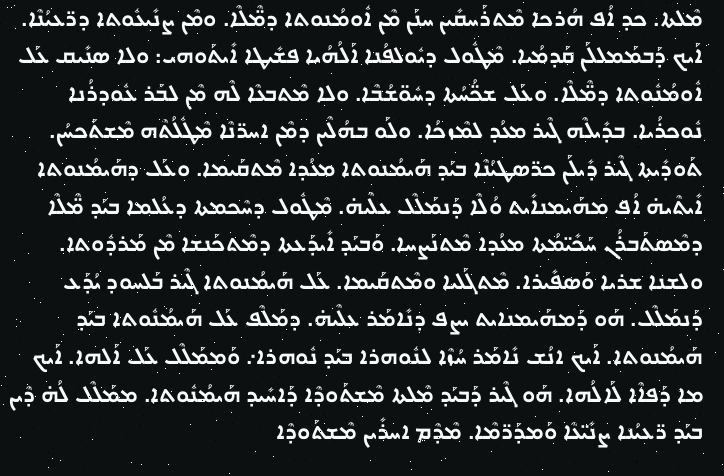ܡܶܠܬܐ. ܟܕ ܐܳܦ ܗܳܪܟܐ ܡܶܬܪܰܚܩܺܝܢ ܚܢܰܢ ܡܶܢ ܐܽܘܡܳܢܘܬܐ ܕܡ̈ܶܠܶܐ. ܘܡܶܢ ܨܢܺܝܥܽܘܬܐ ܕܪ̈ܥܝܳܢܶܐ. ܐܰܝܟ ܕܰܒܡܰܡܠܠܰܢ ܩܰܕܡܳܝܐ. ܡܶܛܽܘܠ ܕܝܽܘܠܦܳܢܐ ܐܰܠܳܗܳܝܐ ܦܫܺܝܛܐ ܐܺܝܬܰܘܗܝ: ܘܠܐ ܣܢܺܝܩ ܥܰܠ ܐܽܘܡܳܢܽܘܬܐ ܕܡ̈ܶܠܶܐ. ܘܥܰܠ ܫܟ̈ܳܚܳܬܐ ܕܚܽܘ̈ܫܳܒܶܐ. ܘܠܐ ܡܶܬܒܥܶܐ ܠܶܗ ܡܶܢ ܠܒܰܪ ܥܽܘܕܪܳܢܐ ܢܽܘܟܪܳܝܐ. ܒܕܺܝܠܶܗ ܓܶܝܪ ܡܥܳܕ ܠܡܶܙܟܳܐ. ܘܠܰܘ ܒܗܳܠܶܝܢ ܕܡܶܢ ܐܚܪ̈ܢܶܐ ܡܶܛܽܠܳܬܶܗ ܡܶܫܬܰܟܚܳܢ. ܬܰܘܕܺܝܬܐ ܓܶܝܪ ܕܺܝܠܰܢ ܟܪ̈ܣܛܝܳܢܶܐ ܒܝܰܕ ܗܰܝܡܳܢܘܬܐ ܡܥܳܕܐ ܡܶܬܩܰܝܡܐ. ܘܥܰܠ ܕܗܰܝܡܳܢܘܬܐ ܐܺܝܬܶܝܗ̇ ܐܳܦ ܡܗܰܝܡܢܐܺܝܬ ܘܳܠܶܐ ܕܰܢܡܰܠܶܠ ܥܠܶܝܗ̇. ܡܶܛܽܘܠ ܕܚܶܟܡܬܐ ܕܥܳܠܡܐ ܒܝܰܕ ܡ̈ܶܠܶܐ ܕܡܶܣܬܰܒܪܳܢ ܚܰܟܺܝ̈ܡܳܬܐ ܡܥܳܕܐ ܡܶܬܢܰܨܚܐ. ܘܰܒܝܰܕ ܐܺܝܕܰܥܬܐ ܕܡܶܬܟܰܢܫܐ ܡܶܢ ܡܰܪܕܽܘܬܐ. ܘܠܫܢܐ ܫܪܝܐ ܘܰܣܦܺܝܪܐ. ܡܶܬܓܰܠܝܐ ܘܡܶܬܩܰܝܡܐ. ܥܰܠ ܗܰܝܡܳܢܘܬܐ ܓܶܝܪ ܒܰܠܚܘܕ ܝܳܕܰܥ ܕܰܢܡܰܠܶܠ. ܗܰܘ ܕܰܡܗܰܝܡܢܐܝܬ ܝܨܦ ܕܢܺܐܡܰܪ ܥܠܶܝܗ̇. ܕܡܰܠܶܦ ܥܰܠ ܗܰܝܡܳܢܽܘܬܐ ܒܝܰܕ ܗܰܝܡܳܢܘܬܐ. ܐܰܝܟ ܐܢܳܫ ܢܺܐܡܰܪ ܚܳܙܶܐ ܠܢܽܘܗܪܐ ܒܝܰܕ ܢܽܘܗܪܐ܇ ܘܰܡܡܰܠܶܠ ܥܰܠ ܐܰܠܗܐ. ܐܰܝܟ ܡܐ ܕܰܦܐܶܐ ܠܰܐܠܳܗܐ. ܗܰܘ ܓܶܝܪ ܕܰܒܝܰܕ ܡܶܠܬܐ ܡܶܫܬܰܘܕܶܐ ܕܰܐܚܺܝܕ ܗܰܝܡܳܢܽܘܬܐ. ܡܡܰܠܶܠ ܠܳܗ̇ ܕܶܝܢ ܒܝܰܕ ܪ̈ܥܝܳܢܐ ܨܢܺܝ̈ܥܶܐ ܘܰܡܕܰܪ̈ܡܶܐ. ܡܶܕܶܡ ܐܚܪܺܝܢ ܡܶܫܬܰܘܕܶܐ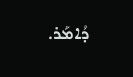ܕܳܐܡܰܪ.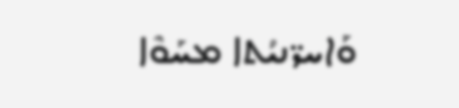ܘܰܐܚܪ̈ܢܝܳܬܐ ܡܚܰܘܶܐ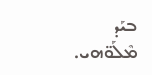ܒܝܰܕ ܡܶܠܰܘ̈ܗܝ.